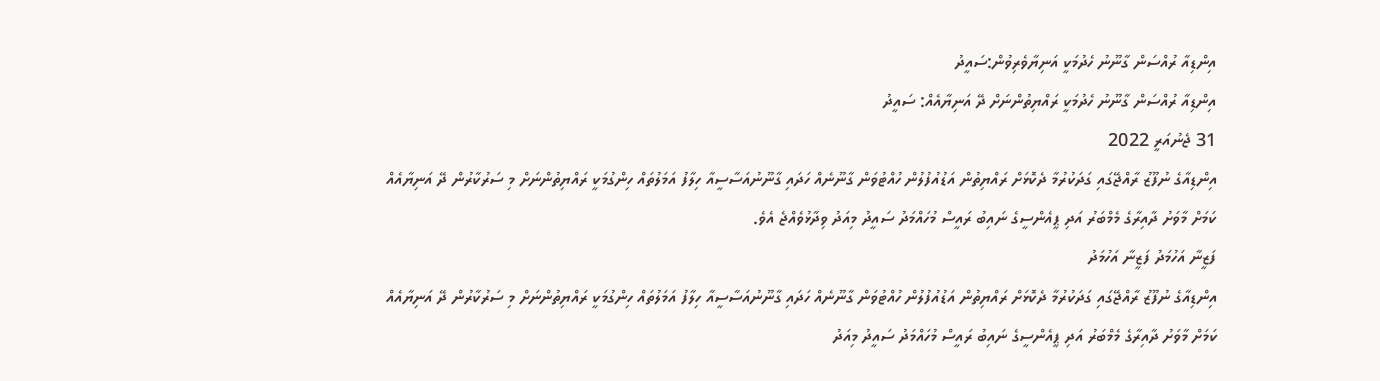އިންޑިއާ ރުއްސަން ގާނޫނު ހެދުމަކީ އަނިޔާވެރިވުން:ސައީދު
އިންޑިއާ ރުއްސަން ގާނޫނު ހެދުމަކީ ރައްޔިތުންނަށް ދޭ އަނިޔާއެއް: ސައީދު
31 ޖެނުއަރީ 2022
އިންޑިއާގެ ނުފޫޒު ރާއްޖޭގައި ގަދަކުރުމާ ދެކޮޅަށް ރައްޔިތުން އަޑުއުފުލުން ހުއްޓުވަން ގާނޫނެއް ހަދައި ގާނޫނުއަސާސީއާ ހިލާފު އަމަލުތައް ހިންގުމަކީ ރައްޔިތުންނަށް މި ސަރުކާރުން ދޭ އަނިޔާއެއް ކަމަށް މާވަށު ދާއިރާގެ މެމްބަރު އަދި ޕީއެންސީގެ ނައިބު ރައީސް މުހައްމަދު ސައީދު މިއަދު ވިދާޅުވެއްޖެ އެވެ.
ފަޒީނާ އަހުމަދު ފަޒީނާ އަހުމަދު
އިންޑިއާގެ ނުފޫޒު ރާއްޖޭގައި ގަދަކުރުމާ ދެކޮޅަށް ރައްޔިތުން އަޑުއުފުލުން ހުއްޓުވަން ގާނޫނެއް ހަދައި ގާނޫނުއަސާސީއާ ހިލާފު އަމަލުތައް ހިންގުމަކީ ރައްޔިތުންނަށް މި ސަރުކާރުން ދޭ އަނިޔާއެއް ކަމަށް މާވަށު ދާއިރާގެ މެމްބަރު އަދި ޕީއެންސީގެ ނައިބު ރައީސް މުހައްމަދު ސައީދު މިއަދު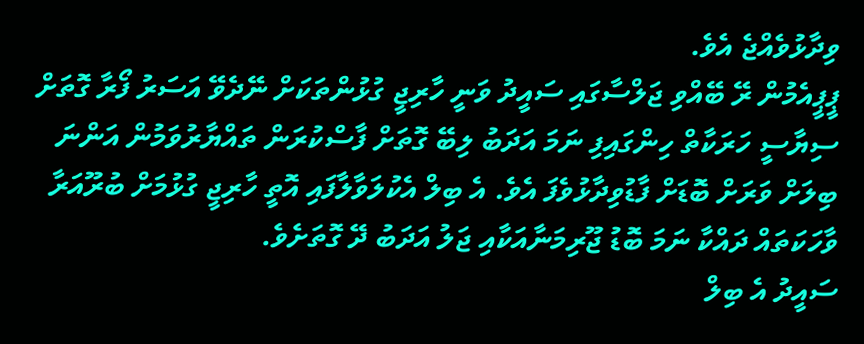ވިދާޅުވެއްޖެ އެވެ.
ޕީޕީއެމުން ރޭ ބޭއްވި ޖަލްސާގައި ސައީދު ވަނީ ހާރިޖީ ގުޅުންތަކަށް ނޭދެވޭ އަސަރު ފޯރާ ގޮތަށް ސިޔާސީ ހަރަކާތް ހިންގައިފި ނަމަ އަދަބު ލިބޭ ގޮތަށް ފާސްކުރަން ތައްޔާރުވަމުން އަންނަ ބިލަށް ވަރަށް ބޮޑަށް ފާޑުވިދާޅުވެފަ އެވެ. އެ ބިލް އެކުލަވާލާފައި އޮތީ ހާރިޖީ ގުޅުމަށް ބުރޫއަރާ ވާހަކަތައް ދައްކާ ނަމަ ބޮޑު ޖޫރިމަނާއަކާއި ޖަލު އަދަބު ދޭ ގޮތަށެވެ.
ސައީދު އެ ބިލް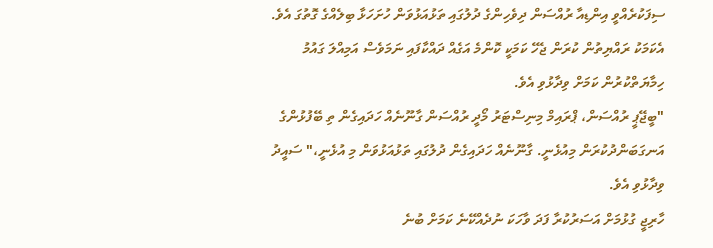ސިފަކުރެއްވީ އިންޑިއާ ރުއްސަން ދިވެހިންގެ ދުލުގައި ތަޅުއަޅުވަން ހުށަހަޅާ ބިލެއްގެ ގޮތުގަ އެވެ. އެކަމަކު ރައްޔިތުން ކުރަން ޖެހޭ ކަމަކީ ކޮންމެ އަގެއް ދައްކާފައި ނަމަވެސް އަމިއްލަ ގައުމު ހިމާޔަތްކުރުން ކަމަށް ވިދާޅުވި އެވެ.
"ބީޖޭޕީ ރުއްސަން، ޕްރައިމް މިނިސްޓަރު މޯދީ ރުއްސަން ގާނޫނެއް ހަދައިގެން ތި ބޭފުޅުންގެ އަނގަބަންދުކުރަން މިއުޅެނީ. ގާނޫނެއް ހަދައިގެން ދުލުގައި ތަޅުއަޅުވަން މި އުޅެނީ،" ސައީދު ވިދާޅުވި އެވެ.
ހާރިޖީ ގުޅުމަށް އަސަރުކުރާ ފަދަ ވާހަކަ ނުދެއްކޭނެ ކަމަށް ބުނެ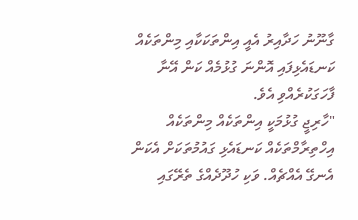ގާނޫނު ހަދާއިރު އެއީ އިންތަކަކާއި މިންތަކެއް ކަނޑައެޅިފައި އޮންނަ ގުޅުމެއް ކަން އޭނާ ފާހަގަކުރެއްވި އެވެ.
"ހާރިޖީ ގުޅުމަކީ އިންތަކެއް މިންތަކެއް އިހްތިރާމްތަކެއް ކަނޑައެޅި ގައުމުތަކަށް އެކަން އެނގޭ އެއްޗެއް. ވަކި ހުދޫދެއްގެ ތެރޭގައި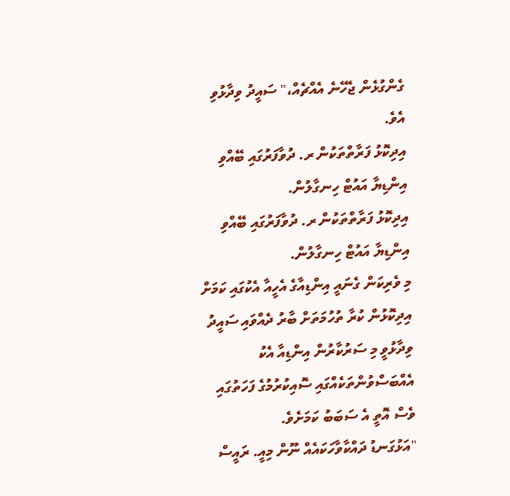ގެންގުޅެން ޖެހޭނެ އެއްޗެއް،" ސައީދު ވިދާޅުވި އެވެ.
އިދިކޮޅު ފަރާތްތަކުން ރ. ދުވާފަރުގައި ބޭއްވި އިންޑިޔާ އައުޓް ހިނގާލުން.
އިދިކޮޅު ފަރާތްތަކުން ރ. ދުވާފަރުގައި ބޭއްވި އިންޑިޔާ އައުޓް ހިނގާލުން.
މި ވެރިކަން ގެނައީ އިންޑިއާގެ އެހީއާ އެކުގައި ކަމަށް އިދިކޮޅުން ކުރާ ތުހުމަތަށް ބާރު ދެއްވައި ސައީދު ވިދާޅުވީ މި ސަރުކާރުން އިންޑިއާ އެކު އެއްބަސްވުންތަކެއްގައި ސޮއިކުރުމުގެ ފަހަތުގައި ވެސް އޮތީ އެ ސަބަބު ކަމަށެވެ.
"އަޅުގަނޑު ދައްކާވާހަކައެއް ނޫން މިއީ. ރައީސް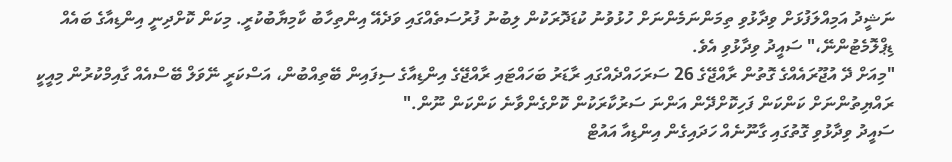ނަޝީދު އަމިއްލަފުޅަށް ވިދާޅުވި ތިމަންނަމެންނަށް ހުޅުވުނު ކުޑަދޮރަކުން ލިބުނު ފުރުސަތެއްގައި ވަދެއޭ އިންތިހާބު ކާމިޔާބުކުރީ. މިކަން ކޮށްދިނީ އިންޑިއާގެ ބައެއް ޑިޕްލޮމެޓުންނޭ،" ސައީދު ވިދާޅުވި އެވެ.
"މިއަށް ދޭ އުޖޫރައެއްގެ ގޮތުން ރާއްޖޭގެ 26 ސަރަހައްދެއްގައި ރާޑަރު ބަހައްޓައި ރާއްޖޭގެ އިންޑިއާގެ ސިފައިން ބޭތިއްބުން، އަސްކަރީ ނޭވަލް ބޭސްއެއް ގާއިމްކުރުން މިއީކީ ރައްޔިތުންނަށް ކަންކަން ފަހިކޮށްދޭން އަންނަ ސަރުކާރަކުން ކޮށްގެންވާނެ ކަންކަން ނޫން."
ސައީދު ވިދާޅުވި ގޮތުގައި ގާނޫނެއް ހަދައިގެން އިންޑިއާ އައުޓް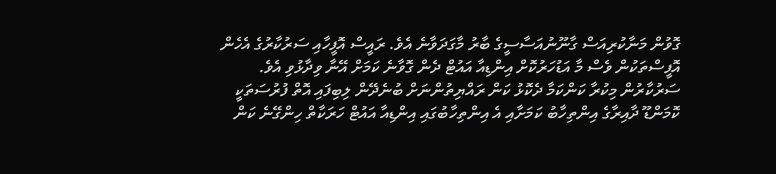ގޮވުން މަނާކުރިއަސް ގާނޫނުއަސާސީގެ ބާރު މާގަދަވާނެ އެވެ. ރައީސް އޮފީހާއި ސަރުކާރުގެ އެހެން އޮފީސްތަކުން ވެސް މާ އަޑުހަރުކޮށް އިންޑިއާ އައުޓް ދެން ގޮވާނެ ކަމަށް އޭނާ ވިދާޅުވި އެވެ.
ސަރުކާރުން މިކުރާ ކަންކަމާ ދެކޮޅު ކަން ރައްޔިތުންނަށް ބުނެދޭން ލިބިފައި އޮތް ފުރުސަތަކީ ކޮމަންޑޫ ދާއިރާގެ އިންތިހާބު ކަމަށާއި އެ އިންތިހާބުގައި އިންޑިއާ އައުޓް ހަރަކާތް ހިންގޭނެ ކަން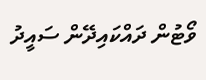ވޯޓުން ދައްކައިދޭން ސައީދު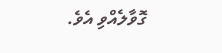ގޮވާލެއްވި އެވެ.